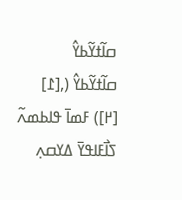ߛߊ߬ߙߌ߬ߕߌ߮
ߛߊ߬ߙߌ߬ߕߌ߮ (,[߁] [߂]) ߓߘߊ߫ ߟߊߕߘߍ߬ ߖߊ߯ߓߊߟߌ߫ ߡߌߛߍ߲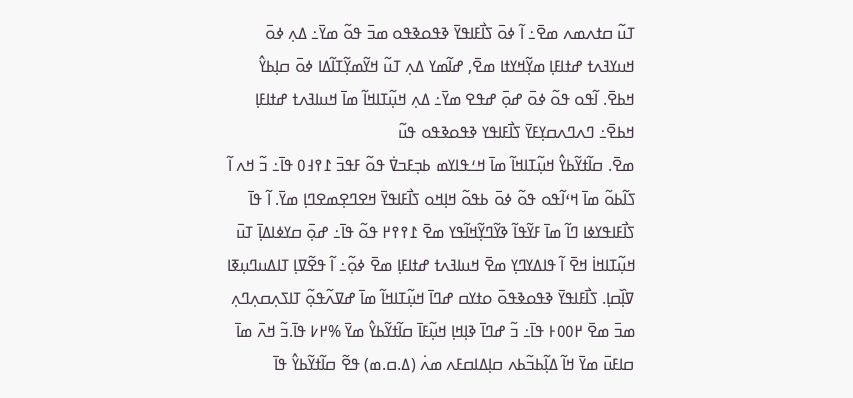ߠߎ߬ ߛߙߍߘߍ ߘߐ߫߸ ߊ߬ ߦߋ߫ ߖߊ߯ߓߊߟߌ߫ ߢߟߋߢߟߋ ߘߏ߫ ߟߋ߬ ߘߌ߫߸ ߡߍ߲ ߦߋ߫ ߞߎߌߔߍߙ ߝߙߊߓߊ߲ ߘߌ߲߬ߞߌߙߊ ߘߐ߫, ߝߊ߬ߘߌ ߡߍ߲ ߠߎ߬ ߞߌ߬ߘߌ߲߬ߠߊ߬ߡߊ ߦߋ߫ ߛߊ߲ߕߌ߮ ߞߕߐ߫. ߊ߬ߟߋ ߟߋ߬ ߦߋ߫ ߝߋ߲߫ ߝߟߐ ߘߌ߫߸ ߡߍ߲ ߞߎ߲߬ߠߊߞߊ߬ ߘߊ߫ ߞߎߊߔߍߙ ߝߙߊߓߊ߲ ߞߕߐ߫߸ ߣߍߣߍߛߌ߲ߓߌ߫ ߖߊ߯ߓߊߟߌ ߢߟߋߢߟߋ ߟߎ߬
ߘߐ߫. ߛߊ߬ߙߌ߬ߕߌ߮ ߞߎ߲߬ߠߊߞߊ߬ ߘߊ߫ ߞߑߟߊߌߘ ߕߏ߲ߓߏߜ߭ ߟߋ߬ ߓߟߏ߫ ߁߉߃߀ ߟߊ߫߸ ߏ߬ ߞߍ ߊ߬ ߖߊ߬ߕߋ߬ ߘߊ߫ ߞߵߊ߬ߟߋ ߟߋ߬ ߦߋ߫ ߕߟߋ߬ ߞߊ߲ߞߋ ߖߊ߯ߓߊߟߌ߫ ߞߐߣߐ߲ߘߐߣߊ߲ ߘߌ߫. ߊ߬ ߟߊ߫ ߖߊ߯ߓߊߟߌߦߊ ߣߊ߬ ߘߊ߫ ߓߌ߬ߟߊ߬ ߢߌ߬ߣߌ߲߬ߞߊ߬ߟߌ ߘߐ߫ ߁߉߉߂ ߟߋ߬ ߟߊ߫߸ ߝߋ߲߫ ߛߌߦߊߡߊ߲߫ ߠߎ߫ ߞߎ߲߬ߠߊߞߊ߭ ߞߐ߫ ߊ߬ ߟߊߡߌߣߌ߲ ߘߐ߫ ߞߎߊߔߍߙ ߝߙߊߓߊ߲ ߘߐ߫ ߦߋ߲߬߸ ߊ߬ ߟߐ߬ߜߊ߲ ߠߊߡߎߣߎ߲ߧߊ ߜߊ߲߰ߛߊ߲. ߖߊ߯ߓߊߟߌ߫ ߢߟߋߢߟߋ߫ ߋߙߌߛ ߝߣߊ߫ ߞߎ߲߬ߠߊߞߊ߬ ߘߊ߫ ߝߜߍ߬ߟߋ߲߬ ߠߊߖߍ߲ߛߍ߲ߣߍ߲ ߘߏ߫ ߘߐ߫ ߂߀߀߅ ߟߊ߫߸ ߏ߬ ߝߣߊ߫ ߢߊ߲ߞߊ߲ ߞߎ߲߬ߓߊ߫ ߛߊ߬ߙߌ߬ߕߌ߮ ߘߌ߫ %߂߇ ߟߊ߫.ߏ߬ ߞߍ߫ ߘߊ߫ ߛߊߓߎ߫ ߘߌ߫ ߞߊ߬ ߡߊ߲߬ߕߏ߬ߕߍ ߛߊ߲ߡߊߛߓߍ ߘߍ߭ (ߡ.ߛ.ߘ) ߟߐ߬ ߛߊ߬ߙߌ߬ߕߌ߮ ߟߊ߫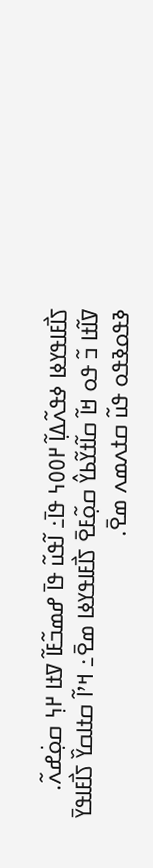ߖߊ߯ߓߊߟߌߦߊ ߦߟߍ߬ߡߊ߲߬ ߂߀߀߆ ߟߊ߫߸ ߊ߬ߟߎ߬ ߟߊ߫ ߝߘߏ߬ߓߊ߬ ߜߙߊ ߂߆߲ ߛߋ߲߭ߝߍ߬. ߜߊ߬ߙߊ ߏ߬ ߟߋ ߞߊ߬ ߛߊ߬ߙߌ߬ߕߌ߮ ߛߋ߲߬ߓߐ߫ ߖߊ߯ߓߊߟߌߦߊ ߘߐ߫߸ ߞߴߊ߬ ߛߙߊߛߌ߰ ߖߊ߯ߓߊߟߌ߫ ߢߟߋߢߟߋ ߟߎ߬ ߛߙߍߘߍ ߘߐ߫.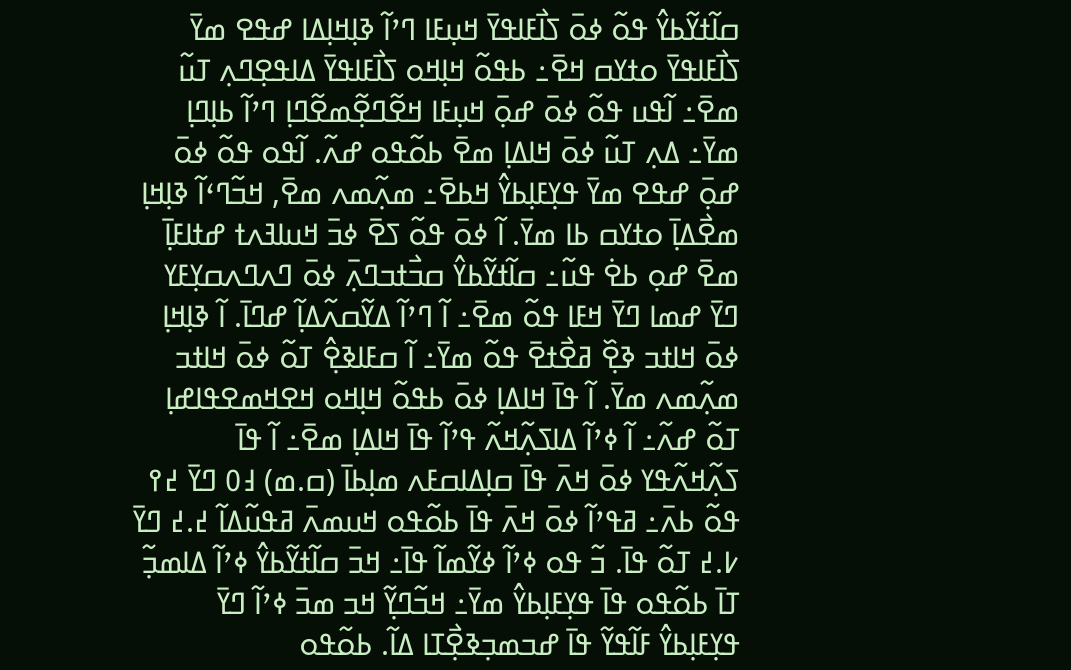ߛߊ߬ߙߌ߬ߕߌ߮ ߟߋ߬ ߦߋ߫ ߖߊ߯ߓߊߟߌ߫ ߞߎ߲ߓߊ ߣߴߊ߬ ߢߊ߲ߞߊ߲ߡߊ ߝߟߐ ߘߌ߫ ߖߊ߯ߓߊߟߌ߫ ߋߙߌߛ ߞߐ߫߸ ߕߟߋ߬ ߞߊ߲ߞߋ ߖߊ߯ߓߊߟߌ߫ ߡߊߟߐ߲ߣߍ߲ ߠߎ߬ ߘߐ߫߸ ߊ߬ߟߎ ߟߋ߬ ߦߋ߫ ߝߋ߲߫ ߞߎ߲ߓߊ ߞߐ߬ߣߐ߲߬ߘߐ߬ߣߊ߲ ߣߴߊ߬ ߕߊ߲ߣߊ߲ ߘߌ߫߸ ߡߍ߲ ߠߎ߬ ߦߋ߫ ߞߊߡߊ߲ ߘߐ߫ ߕߋ߬ߟߋ ߝߍ߬. ߊ߬ߟߋ ߟߋ߬ ߦߋ߫ ߝߋ߲߫ ߝߟߐ ߘߌ߫ ߟߌ߲ߓߊ߲ߕߌ߮ ߞߕߐ߫߸ ߘߍ߲߬ߘߍ ߘߐ߫, ߞߏ߬ߣߵߊ߬ ߢߊ߲ߞߊ߲ ߘߐ߯ߡߊ߲߫ ߋߙߌߛ ߕߊ ߘߌ߫. ߊ߬ ߦߋ߫ ߟߋ߬ ߖߐ߫ ߦߏ߫ ߞߎߊߔߍߙ ߝߙߊߓߊ߲߫ ߘߐ߫ ߝߋ߲ ߕߐ߭ ߟߎ߬߸ ߛߊ߬ߙߌ߬ߕߌ߮ ߛߏ߯ߙߏߣߍ߲߫ ߦߋ߫ ߣߍߣߍߛߌ߲ߓߌ ߣߌ߫ ߝߘߊ ߣߌ߫ ߞߓߊ ߟߋ߬ ߘߐ߫߸ ߊ߬ ߣߴߊ߬ ߡߌ߬ߛߍ߬ߡߊ߲߬ ߝߣߊ߫. ߊ߬ ߢߊ߲ߞߊ߲ ߦߋ߫ ߞߊߙߏ ߢߐ߲߰ ߥߐ߯ߙߐ߫ ߟߋ߬ ߘߌ߫߸ ߊ߬ ߛߓߊߢߐ߲߮ ߠߋ߬ ߦߋ߫ ߞߊߙߏ ߘߍ߲߬ߘߍ ߘߌ߫. ߊ߬ ߟߊ߫ ߞߊߡߊ߲ ߦߋ߫ ߕߟߋ߬ ߞߊ߲ߞߋ ߞߐߞߘߐߟߊߝߊ߲ ߠߋ߬ ߝߍ߬߸ ߊ߬ ߦߴߊ߬ ߡߊߖߍ߲߬ߞߍ߬ ߟߴߊ߬ ߟߊ߫ ߞߊߡߊ߲ ߘߐ߫߸ ߊ߬ ߟߊ߫ ߖߍ߲߬ߞߍ߬ߟߌ ߦߋ߫ ߞߍ߫ ߟߊ߫ ߛߊ߲ߡߊߛߓߍ ߘߊ߲ߕߊ߫ (ߛ.ߘ) ߃߀ ߣߌ߫ ߄߉ ߟߋ߬ ߕߍ߫߸ ߥߟߴߊ߬ ߦߋ߫ ߞߍ߫ ߟߊ߫ ߕߋ߬ߟߋ ߞߎߘߍ߫ ߥߟߎ߬ߡߊ߬ ߄.߄ ߣߌ߫ ߇.߄ ߠߋ߬ ߟߊ߫. ߏ߬ ߟߋ ߦߴߊ߬ ߦߌ߬ߘߊ߬ ߟߊ߫߸ ߞߏ߫ ߛߊ߬ߙߌ߬ߕߌ߮ ߦߴߊ߬ ߡߊߘߏ߲߬ ߠߊ߫ ߕߋ߬ߟߋ ߟߊ߫ ߟߌ߲ߓߊ߲ߕߌ߮ ߘߌ߫߸ ߞߏ߬ߣߌ߲߬ ߞߏ ߘߏ߫ ߦߴߊ߬ ߣߌ߫ ߟߌ߲ߓߊ߲ߕߌ߮ ߓߊ߬ߟߌ߬ ߟߊ߫ ߝߏߘߏ߲ߢߐ߲߯ߠߊ ߡߊ߬. ߕߋ߬ߟߋ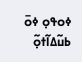ߦߋߟߋ߲ ߦߋ߫ ߕߎ߬ߡߊ߬ߙߋ߲߬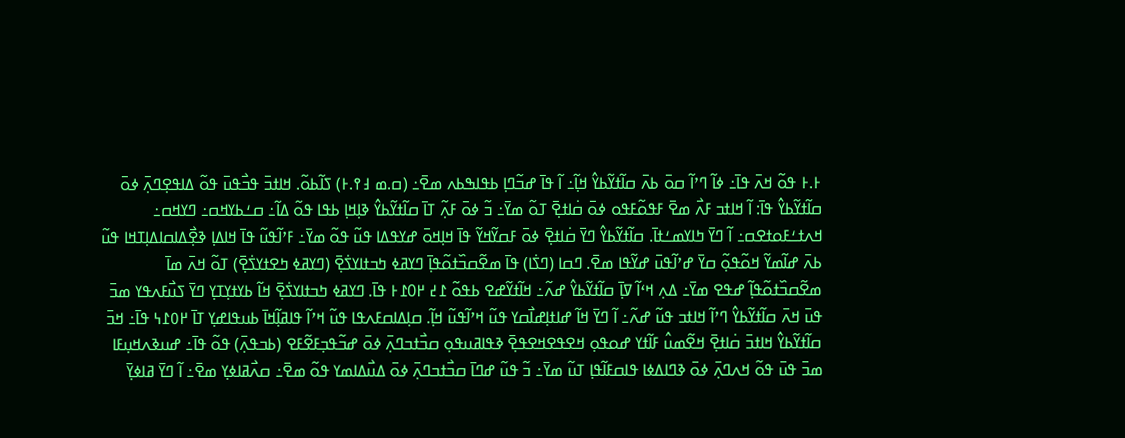߅.߅ ߟߋ߬ ߞߍ߫ ߟߊ߫߸ ߦߊ߬ ߣߴߊ߬ ߛߋ߫ ߕߍ߫ ߛߊ߬ߙߌ߬ߕߌ߮ ߞߊ߲߬߸ ߊ߬ ߟߊ߫ ߝߏ߬ߣߊ߲ ߕߟߊߒߕߍ ߘߐ߫߸ (ߛ.ߘ ߃߉.߅) ߖߊ߬ߕߋ߬. ߞߊߙߏ߫ ߟߏ߯ߟߎ߫ ߟߋ߬ ߡߊߟߐ߲ߣߍ߲߫ ߦߋ߫ ߛߊ߬ߙߌ߬ߕߌ߮ ߟߊ߫: ߊ߬ ߞߊߙߏ ߓߍ߯ ߘߐ߫ ߓߟߋ߬ߓߟߋ ߦߋ߫ ߛ߭ߊߙߐ߲߫ ߠߋ߬ ߘߌ߫߸ ߏ߬ ߦߋ߫ ߓߍ߲߬ ߠߊ߫ ߛߊ߬ߙߌ߬ߕߌ߮ ߢߊ߲ߞߊ߲ ߕߟߊ ߟߋ߬ ߡߊ߬߸ ߛߑߕߌߞߛ߸ ߣߌߞߛ߸ ߞߍߙߑߓߋߙߐߛ߸ ߊ߬ ߣߌ߫ ߤߊߌߘߑߙߊ߫. ߛߊ߬ߙߌ߬ߕߌ߮ ߣߌ߫ ߛ߭ߊߙߐ߲߫ ߦߋ߫ ߓߛߌ߬ߞߌ߬ ߟߊ߫ ߞߊ߲ߞߋ߫ ߝߌߟߡߊ ߟߎ߬ ߟߋ߬ ߘߌ߫߸ ߓߴߊ߬ߟߎ߬ ߟߊ߫ ߞߊߡߊ߲ ߢߐ߲߯ߡߊߛߊߡߊ߲ߠߞߊ ߟߎ߬ ߕߍ߫ ߝߊ߬ߘߌ߬ ߞߋ߬ߟߋ߲߬ ߛߌ߫ ߝߴߊ߬ߟߎ߫ ߝߌ߬ߟߊ ߘߐ߫. ߣߛߊ (ߣߖ߭ߊ) ߟߊ߫ ߘߐ߬ߛߏ߰ߙߋ߬ߟߊ߲߫ ߣߌߥߦ ߤߏߙߊߌߖ߭ߐ߲߫ (ߣߌߥߦ ߤߐߙߌߖ߭ߐ߲߫) ߠߋ߬ ߞߍ߫ ߘߊ߫ ߘߐ߬ߛߏ߰ߙߋ߬ߟߊ߲߬ ߝߟߐ ߘߌ߫߸ ߡߍ߲ ߞߵߊ߬ ߜߊ߲߫ ߛߊ߬ߙߌ߬ߕߌ߮ ߝߍ߬߸ ߞߊ߬ߙߌ߬ߝߐ ߕߟߋ߬ ߁߄ ߂0߁߅ ߟߊ߫. ߣߌߥߦ ߤߏߙߊߌߖ߭ߐ߲߫ ߞߊ߬ ߕߌߙߌ߲ߠߌ߲ ߣߌ߫ ߖߎ߯ߓߍߟߌ ߘߏ߫ ߟߎ߫ ߞߍ߫ ߛߊ߬ߙߌ߬ߕߌ߮ ߣߴߊ߬ ߞߊߙߏ ߟߎ߬ ߝߍ߬߸ ߊ߬ ߣߌ߫ ߞߊ߬ ߝߊߙߊ߲ߝߊ߯ߛߌ ߟߎ߬ ߞߴߊ߬ߟߎ߬ ߞߊ߲߬. ߛߊ߲ߡߊߛߓߍߟߊ ߟߎ߬ ߞߴߊ߬ ߟߊߥߊ߲߬ߞߊ߫ ߕߎߟߊߝߌ߲ ߠߊ߫ ߂߀߁߆ ߟߊ߫߸ ߞߏ߫ ߛߊ߬ߙߌ߬ߕߌ߮ ߞߊߙߏ߫ ߛ߭ߊߙߐ߲߫ ߞߐ߬ߘߎ߮ ߓߊ߬ߙߌ ߝߋߟߋ߲ ߞߐߟߐߞߐߟߐ߲߫ ߢߟߊߥߎߟߋ߲ ߛߏ߯ߙߏߣߍ߲߫ ߦߋ߫ ߝߏ߬ߟߏ߲ߓߐ߬ߓߐ (ߕߏߟߍ߲߫) ߟߋ߬ ߟߊ߫߸ ߝߎߢߍߞߎ߲ߓߊ ߘߏ߫ ߟߎ߫ ߟߋ߬ ߞߍߣߍ߲߫ ߦߋ߫ ߢߣߊߡߦߊ ߟߊߛߓߊ߬ߟߊ߲ ߠߎ߬ ߘߌ߫߸ ߏ߬ ߟߎ߬ ߝߣߊ߫ ߛߏ߯ߙߏߣߍ߲߫ ߦߋ߫ ߡߎ߯ߡߊߘߌ ߟߋ߬ ߘߐ߫߸ ߛߍ߯ߥߊߦߌ߲ ߘߐ߫߸ ߊ߬ ߣߌ߫ ߥߊߦߌ߲߫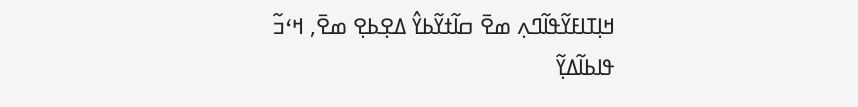ߞߊ߲ߠߊߓߌ߬ߟߊ߬ߣߍ߲ ߘߐ߫ ߛߊ߬ߙߌ߬ߕߌ߮ ߡߐ߲ߕߐ߲ ߘߐ߫, ߞߵߏ߬ ߟߊߕߊ߬ߡߌ߲߬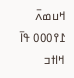ߞߎߘߍ߫ ߁߉߀߀߀ ߟߊ߫ ߞߊߙߏ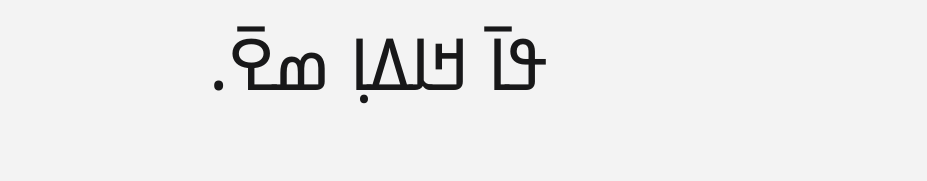ߟߊ߫ ߞߊߡߊ߲ ߘߐ߫.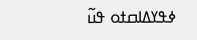ߦߟߌߡߊߛߙߋ ߟߎ߬